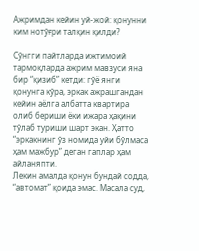Ажримдан кейин уй-жой: қонунни ким нотўғри талқин қилди?

Сўнгги пайтларда ижтимоий тармоқларда ажрим мавзуси яна бир “қизиб” кетди: гўё янги қонунга кўра, эркак ажрашгандан кейин аёлга албатта квартира олиб бериши ёки ижара ҳақини тўлаб туриши шарт экан. Ҳатто “эркакнинг ўз номида уйи бўлмаса ҳам мажбур” деган гаплар ҳам айланяпти.
Лекин амалда қонун бундай содда, “автомат” қоида эмас. Масала суд,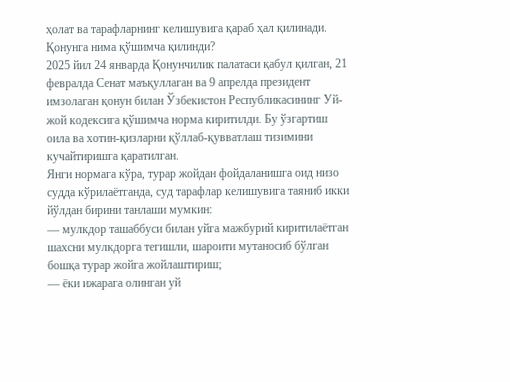ҳолат ва тарафларнинг келишувига қараб ҳал қилинади.
Қонунга нима қўшимча қилинди?
2025 йил 24 январда Қонунчилик палатаси қабул қилган, 21 февралда Сенат маъқуллаган ва 9 апрелда президент имзолаган қонун билан Ўзбекистон Республикасининг Уй-жой кодексига қўшимча норма киритилди. Бу ўзгартиш оила ва хотин-қизларни қўллаб-қувватлаш тизимини кучайтиришга қаратилган.
Янги нормага кўра, турар жойдан фойдаланишга оид низо судда кўрилаётганда, суд тарафлар келишувига таяниб икки йўлдан бирини танлаши мумкин:
— мулкдор ташаббуси билан уйга мажбурий киритилаётган шахсни мулкдорга тегишли, шароити мутаносиб бўлган бошқа турар жойга жойлаштириш;
— ёки ижарага олинган уй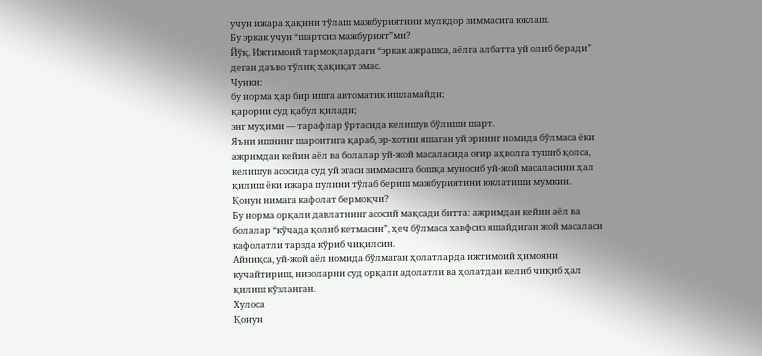учун ижара ҳақини тўлаш мажбуриятини мулкдор зиммасига юклаш.
Бу эркак учун “шартсиз мажбурият”ми?
Йўқ. Ижтимоий тармоқлардаги “эркак ажрашса, аёлга албатта уй олиб беради” деган даъво тўлиқ ҳақиқат эмас.
Чунки:
бу норма ҳар бир ишга автоматик ишламайди;
қарорни суд қабул қилади;
энг муҳими — тарафлар ўртасида келишув бўлиши шарт.
Яъни ишнинг шароитига қараб, эр-хотин яшаган уй эрнинг номида бўлмаса ёки ажримдан кейин аёл ва болалар уй-жой масаласида оғир аҳволга тушиб қолса, келишув асосида суд уй эгаси зиммасига бошқа муносиб уй-жой масаласини ҳал қилиш ёки ижара пулини тўлаб бериш мажбуриятини юклатиши мумкин.
Қонун нимага кафолат бермоқчи?
Бу норма орқали давлатнинг асосий мақсади битта: ажримдан кейин аёл ва болалар “кўчада қолиб кетмасин”, ҳеч бўлмаса хавфсиз яшайдиган жой масаласи кафолатли тарзда кўриб чиқилсин.
Айниқса, уй-жой аёл номида бўлмаган ҳолатларда ижтимоий ҳимояни кучайтириш, низоларни суд орқали адолатли ва ҳолатдан келиб чиқиб ҳал қилиш кўзланган.
Хулоса
Қонун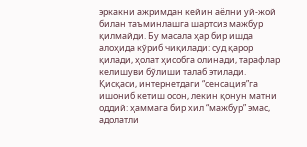эркакни ажримдан кейин аёлни уй-жой билан таъминлашга шартсиз мажбур қилмайди. Бу масала ҳар бир ишда алоҳида кўриб чиқилади: суд қарор қилади, ҳолат ҳисобга олинади, тарафлар келишуви бўлиши талаб этилади.
Қисқаси, интернетдаги “сенсация”га ишониб кетиш осон, лекин қонун матни оддий: ҳаммага бир хил “мажбур” эмас, адолатли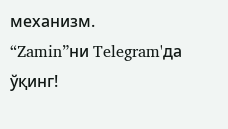механизм.
“Zamin”ни Telegram'да ўқинг!